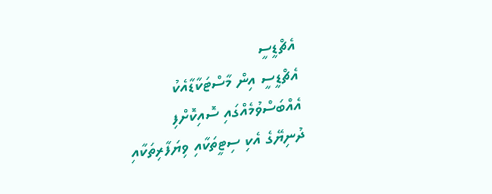އެޗްޑީސީ
އެޗްޑީސީ އިން މާސްޓަކާޑާއެކު އެއްބަސްވުމެއްގައި ސޮއިކޮށްފި
ދުނިޔޭގެ އެކި ސިޓީތަކާއި ވިޔަފާރިތަކާއި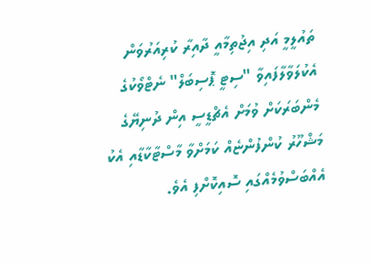ތައުލީމީ އަދި އިޖުތިމާއީ ދާއިރާ ކުރިއަރުވަން އެކުލަވާލާފައިވާ "ސިޓީ ޕޮސިބަލް" ނެޓްވޯކުގެ މެންބަރަކަށް ވުމަށް އެޗްޑީސީ އިން ދުނިޔޭގެ މަޝްހޫރު ކުންފުންޏެއް ކަމަށްވާ މާސްޓާކާޑާއި އެކު އެއްބަސްވުމެއްގައި ސޮއިކޮށްފި އެވެ.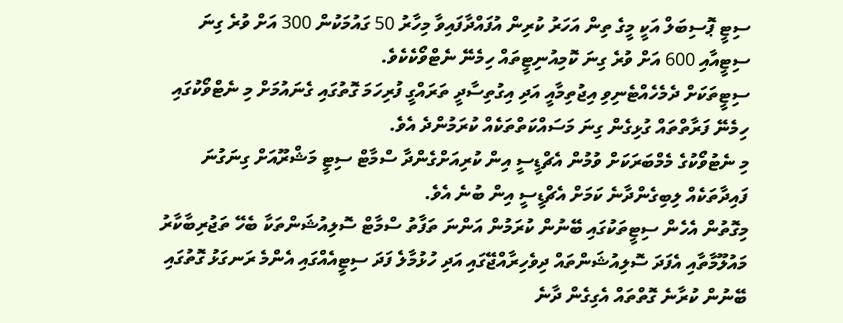ސިޓީ ޕޮސިބަލް އަކީ މީގެ ތިން އަހަރު ކުރިން އުފައްދާފައިވާ މިހާރު 50 ގައުމަކުން 300 އަށް ވުރެ ގިނަ ސިޓީއާއި 600 އަށް ވުރެ ގިނަ ކޮމިއުނިޓީތައް ހިމެނޭ ނެޓްވޯކެކެވެ.
ސިޓީތަކަށް ދެމެހެއްޓެނިވި އިޖުތިމާއީ އަދި އިގުތިސާދީ ތަރައްގީ ފުރިހަމަ ގޮތުގައި ގެނައުމަށް މި ނެޓްވޯކުގައި ހިމެނޭ ފަރާތްތައް ގުޅިގެން ގިނަ މަސައްކަތްތަކެއް ކުރަމުންދެ އެވެ.
މި ނެޓުވޯކުގެ މެމްބަރަކަށް ވުމުން އެޗްޑީސީ އިން ކުރިއަށްގެންދާ ސްމާޓް ސިޓީ މަޝްރޫއަށް ގިނަގުނަ ފައިދާތަކެއް ލިބިގެންދާނެ ކަމަށް އެޗްޑީސީ އިން ބުނެ އެވެ.
މިގޮތުން އެހެން ސިޓީތަކުގައި ބޭނުން ކުރަމުން އަންނަ ތަފާތު ސްމާޓް ސޮލިއުޝަންތަކާ ބެހޭ ތަޖުރިބާކާރު މައުލޫމާތާއި އެފަދަ ސޮލިއުޝަންތައް ދިވެހިރާއްޖޭގައި އަދި ހުޅުމާލެ ފަދަ ސިޓީއެއްގައި އެންމެ ރަނގަޅު ގޮތުގައި ބޭނުން ކުރާނެ ގޮތްތައް އެގިގެން ދާނެ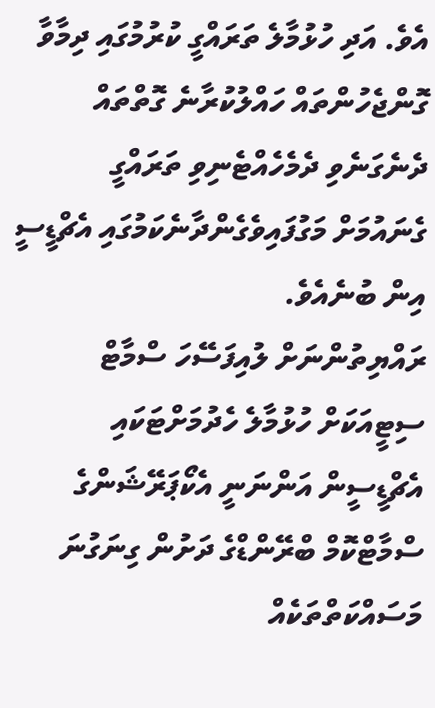އެވެ. އަދި ހުޅުމާލެ ތަރައްގީ ކުރުމުގައި ދިމާވާ ގޮންޖެހުންތައް ހައްލުކުރާނެ ގޮތްތައް ދެނެގަނެވި ދެމެހެއްޓެނިވި ތަރައްގީ ގެނައުމަށް މަގުފައިވެގެންދާނެކަމުގައި އެޗްޑީސީ އިން ބުނެއެވެ.
ރައްޔިތުންނަށް ލުއިފަސޭހަ ސްމާޓް ސިޓީއަކަށް ހުޅުމާލެ ހެދުމަށްޓަކައި އެޗްޑީސީން އަންނަނީ އެކޯޕަރޭޝަންގެ ސްމާޓްކޮމް ބްރޭންޑްގެ ދަށުން ގިނަގުނަ މަސައްކަތްތަކެއް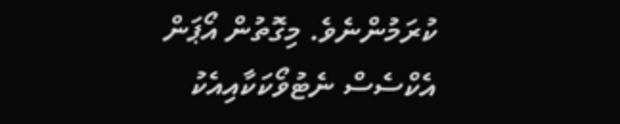ކުރަމުންނެވެ. މިގޮތުން އޯޕަން އެކްސެސް ނެޓުވޯކަކާއިއެކު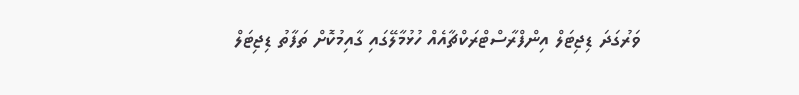ވަރުގަދަ ޑިޖިޓަލް އިންފްރާސްޓްރަކްޗާއެއް ހުޅުމާލޭގައި ގާއިމުކޮށް ތަފާތު ޑިޖިޓަލް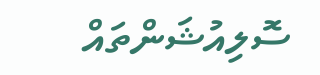ސޮލިއުޝަންތައް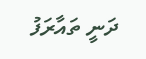ދަނީ ތައާރަފު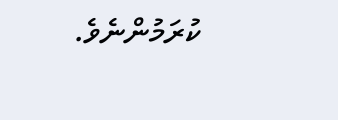ކުރަމުންނެވެ.